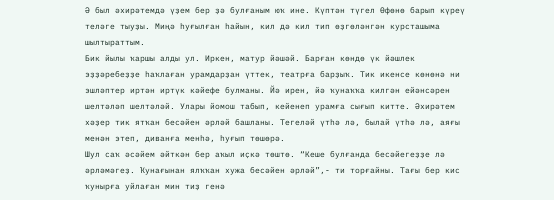Ә был әхирәтемдә үҙем бер ҙә булғаным юҡ ине. Күптән түгел Өфөнө барып күреү теләге тыуҙы. Миңә һуғылған һайын, кил дә кил тип өҙгөләнгән курсташыма шылтыраттым.
Бик йылы ҡаршы алды ул. Иркен, матур йәшәй. Барған көндө үк йәшлек эҙҙәребеҙҙе һаҡлаған урамдарҙан үттек, театрға барҙыҡ. Тик икенсе көнөнә ни эшләптер иртән иртүк кәйефе булманы. Йә ирен, йә ҡунаҡҡа килгән ейәнсәрен шелтәләп шелтәләй. Улары йомош табып, кейенеп урамға сығып китте. Әхирәтем хәҙер тик ятҡан бесәйен әрләй башланы. Тегеләй үтһә лә, былай үтһә лә, аяғы менән этеп, диванға менһә, һуғып төшөрә.
Шул саҡ әсәйем әйткән бер аҡыл иҫкә төштө. “Кеше булғанда бесәйегеҙҙе лә әрләмәгеҙ. Ҡунағынан ялҡҡан хужа бесәйен әрләй”,- ти торғайны. Тағы бер кис ҡунырға уйлаған мин тиҙ генә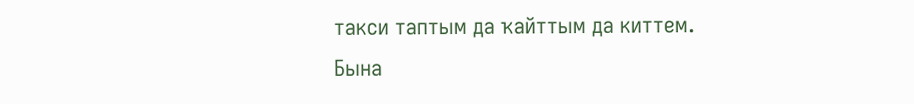такси таптым да ҡайттым да киттем.
Бына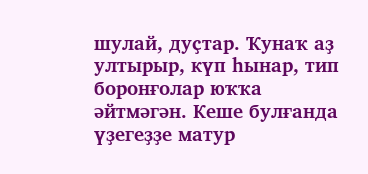шулай, дуҫтар. Ҡунаҡ аҙ ултырыр, күп һынар, тип боронғолар юҡҡа әйтмәгән. Кеше булғанда үҙегеҙҙе матур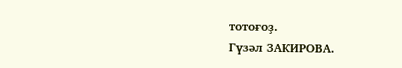тотоғоҙ.
Гүзәл ЗАКИРОВА.